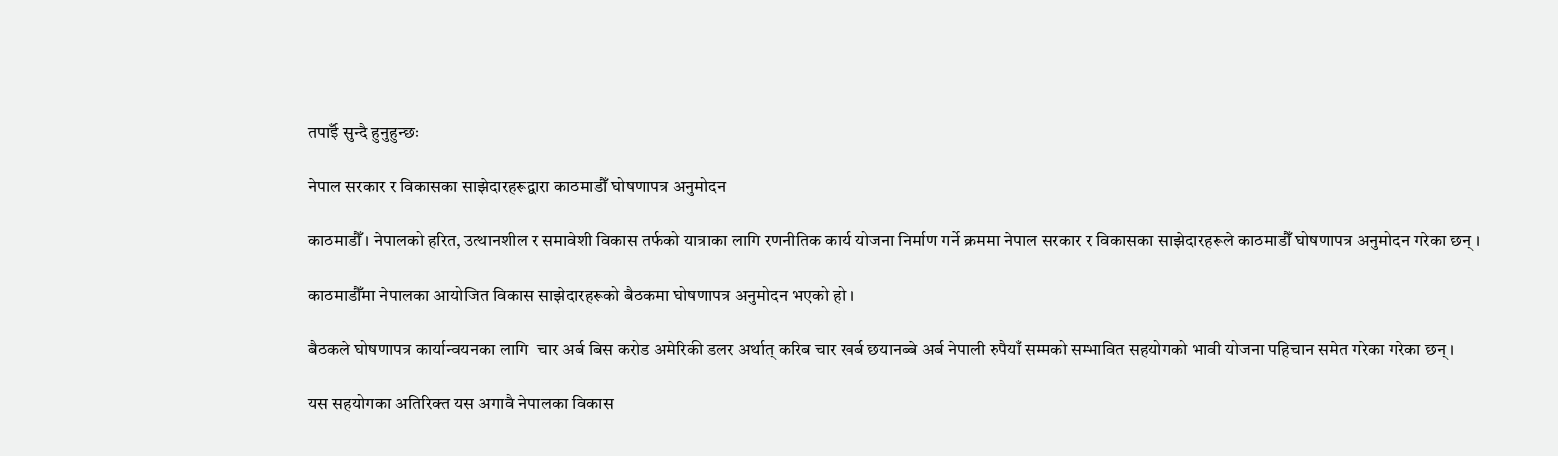तपाईँ सुन्दै हुनुहुन्छः

नेपाल सरकार र विकासका साझेदारहरूद्वारा काठमाडौँ घोषणापत्र अनुमोदन

काठमाडौँ । नेपालको हरित, उत्थानशील र समावेशी विकास तर्फको यात्राका लागि रणनीतिक कार्य योजना निर्माण गर्ने क्रममा नेपाल सरकार र विकासका साझेदारहरूले काठमाडौँ घोषणापत्र अनुमोदन गरेका छन् ।

काठमाडौँमा नेपालका आयोजित विकास साझेदारहरूको बैठकमा घोषणापत्र अनुमोदन भएको हो ।

बैठकले घोषणापत्र कार्यान्वयनका लागि  चार अर्ब बिस करोड अमेरिकी डलर अर्थात् करिब चार खर्ब छयानब्बे अर्ब नेपाली रुपैयाँ सम्मको सम्भावित सहयोगको भावी योजना पहिचान समेत गरेका गरेका छन् ।

यस सहयोगका अतिरिक्त यस अगावै नेपालका विकास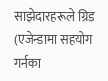साझेदारहरूले ग्रिड (एजेन्डामा सहयोग गर्नका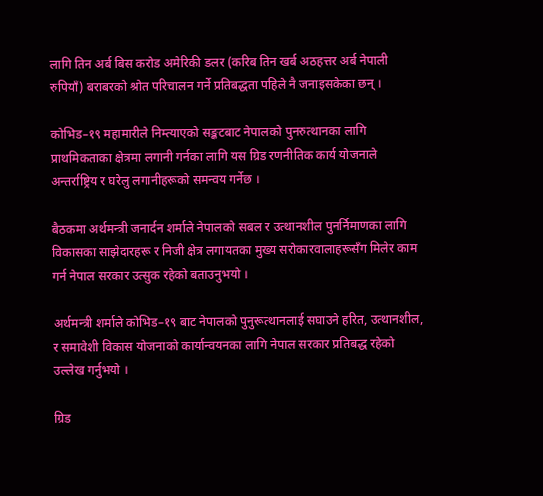लागि तिन अर्ब बिस करोड अमेरिकी डलर (करिब तिन खर्ब अठहत्तर अर्ब नेपाली रुपियाँ) बराबरको श्रोत परिचालन गर्ने प्रतिबद्धता पहिले नै जनाइसकेका छन् ।

कोभिड–१९ महामारीले निम्त्याएको सङ्कटबाट नेपालको पुनरुत्थानका लागि प्राथमिकताका क्षेत्रमा लगानी गर्नका लागि यस ग्रिड रणनीतिक कार्य योजनाले अन्तर्राष्ट्रिय र घरेलु लगानीहरूको समन्वय गर्नेछ ।

बैठकमा अर्थमन्त्री जनार्दन शर्माले नेपालको सबल र उत्थानशील पुनर्निमाणका लागि विकासका साझेदारहरू र निजी क्षेत्र लगायतका मुख्य सरोकारवालाहरूसँग मिलेर काम गर्न नेपाल सरकार उत्सुक रहेको बताउनुभयो ।

अर्थमन्त्री शर्माले कोभिड–१९ बाट नेपालको पुनुरूत्थानलाई सघाउने हरित, उत्थानशील, र समावेशी विकास योजनाको कार्यान्वयनका लागि नेपाल सरकार प्रतिबद्ध रहेको उल्लेख गर्नुभयो ।

ग्रिड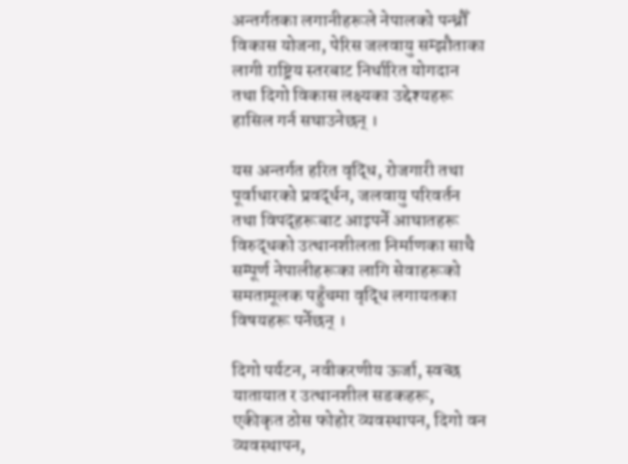अन्तर्गतका लगानीहरूले नेपालको पन्ध्रौँ विकास योजना, पेरिस जलवायु सम्झौताका लागी राष्ट्रिय स्तरबाट निर्धारित योगदान तथा दिगो विकास लक्ष्यका उद्देश्यहरू हासिल गर्न सघाउनेछन् ।

यस अन्तर्गत हरित वृद्धि, रोजगारी तथा पूर्वाधारको प्रवर्द्धन, जलवायु परिवर्तन तथा विपद्हरूबाट आइपर्ने आघातहरू विरुद्धको उत्थानशीलता निर्माणका साथै सम्पूर्ण नेपालीहरूका लागि सेवाहरूको समतामूलक पहुँचमा वृद्धि लगायतका विषयहरू पर्नेछन् ।

दिगो पर्यटन, नवीकरणीय ऊर्जा, स्वच्छ यातायात र उत्थानशील सडकहरू, एकीकृत ठोस फोहोर व्यवस्थापन, दिगो वन व्यवस्थापन,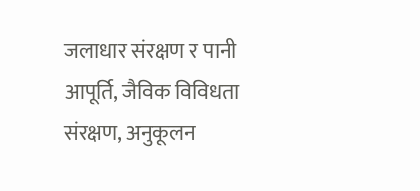जलाधार संरक्षण र पानी आपूर्ति, जैविक विविधता संरक्षण, अनुकूलन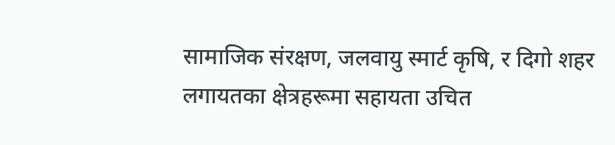सामाजिक संरक्षण, जलवायु स्मार्ट कृषि, र दिगो शहर लगायतका क्षेत्रहरूमा सहायता उचित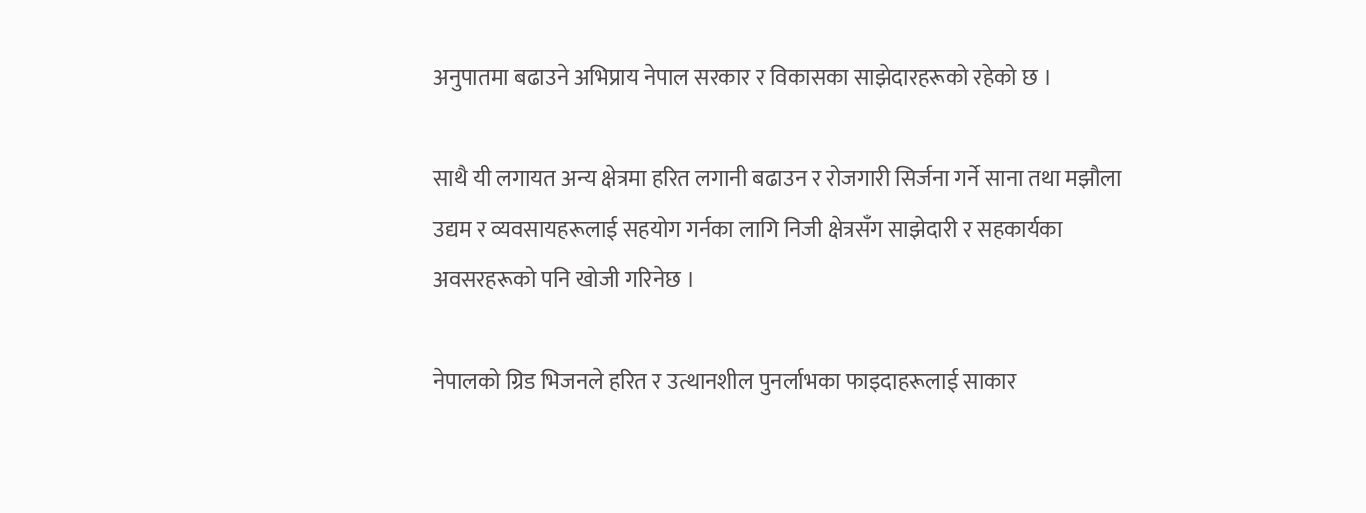अनुपातमा बढाउने अभिप्राय नेपाल सरकार र विकासका साझेदारहरूको रहेको छ ।

साथै यी लगायत अन्य क्षेत्रमा हरित लगानी बढाउन र रोजगारी सिर्जना गर्ने साना तथा मझौला उद्यम र व्यवसायहरूलाई सहयोग गर्नका लागि निजी क्षेत्रसँग साझेदारी र सहकार्यका अवसरहरूको पनि खोजी गरिनेछ ।

नेपालको ग्रिड भिजनले हरित र उत्थानशील पुनर्लाभका फाइदाहरूलाई साकार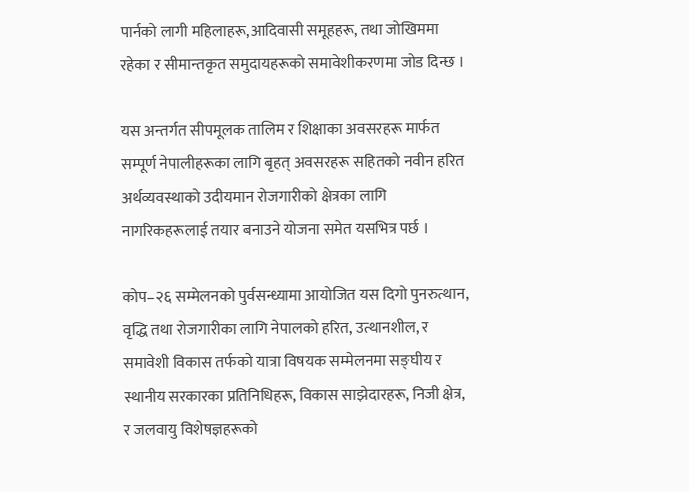पार्नको लागी महिलाहरू,आदिवासी समूहहरू, तथा जोखिममा रहेका र सीमान्तकृत समुदायहरूको समावेशीकरणमा जोड दिन्छ ।

यस अन्तर्गत सीपमूलक तालिम र शिक्षाका अवसरहरू मार्फत सम्पूर्ण नेपालीहरूका लागि बृहत् अवसरहरू सहितको नवीन हरित अर्थव्यवस्थाको उदीयमान रोजगारीको क्षेत्रका लागि नागरिकहरूलाई तयार बनाउने योजना समेत यसभित्र पर्छ ।

कोप–२६ सम्मेलनको पुर्वसन्ध्यामा आयोजित यस दिगो पुनरुत्थान, वृद्धि तथा रोजगारीका लागि नेपालको हरित, उत्थानशील, र समावेशी विकास तर्फको यात्रा विषयक सम्मेलनमा सङ्घीय र स्थानीय सरकारका प्रतिनिधिहरू, विकास साझेदारहरू, निजी क्षेत्र, र जलवायु विशेषज्ञहरूको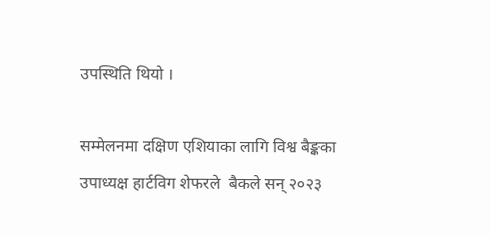उपस्थिति थियो ।

सम्मेलनमा दक्षिण एशियाका लागि विश्व बैङ्कका उपाध्यक्ष हार्टविग शेफरले  बैकले सन् २०२३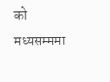को मध्यसम्ममा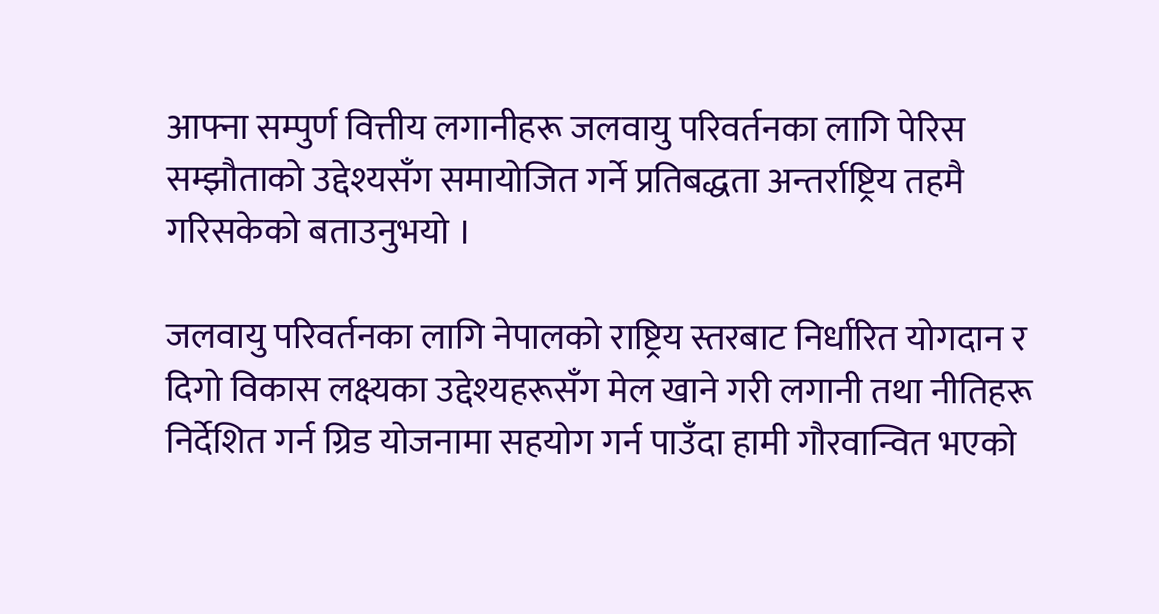आफ्ना सम्पुर्ण वित्तीय लगानीहरू जलवायु परिवर्तनका लागि पेरिस सम्झौताको उद्देश्यसँग समायोजित गर्ने प्रतिबद्धता अन्तर्राष्ट्रिय तहमै गरिसकेको बताउनुभयो ।

जलवायु परिवर्तनका लागि नेपालको राष्ट्रिय स्तरबाट निर्धारित योगदान र दिगो विकास लक्ष्यका उद्देश्यहरूसँग मेल खाने गरी लगानी तथा नीतिहरू निर्देशित गर्न ग्रिड योजनामा सहयोग गर्न पाउँदा हामी गौरवान्वित भएको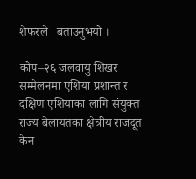शेफरले   बताउनुभयो ।

कोप–२६ जलवायु शिखर सम्मेलनमा एशिया प्रशान्त र दक्षिण एशियाका लागि संयुक्त राज्य बेलायतका क्षेत्रीय राजदूत केन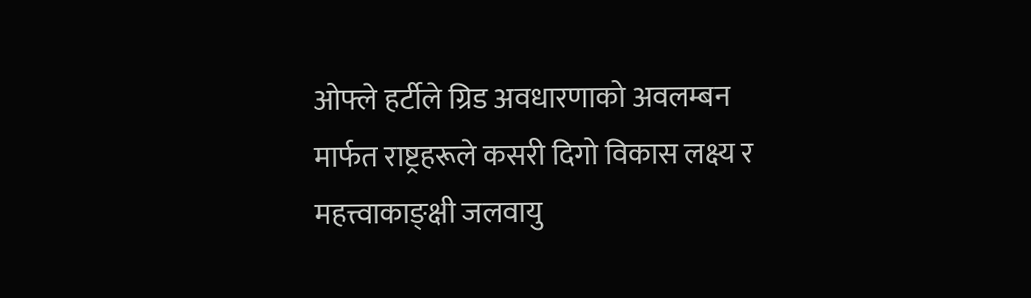ओफ्ले हर्टीले ग्रिड अवधारणाको अवलम्बन मार्फत राष्ट्रहरूले कसरी दिगो विकास लक्ष्य र महत्त्वाकाङ्क्षी जलवायु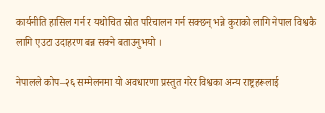कार्यनीति हासिल गर्न र यथोचित स्रोत परिचालन गर्न सक्छन् भन्ने कुराको लागि नेपाल विश्वकै लागि एउटा उदाहरण बन्न सक्ने बताउनुभयो ।

नेपालले कोप–२६ सम्मेलनमा यो अवधारणा प्रस्तुत गरेर विश्वका अन्य राष्ट्रहरूलाई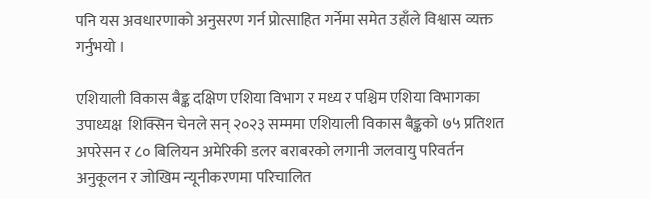पनि यस अवधारणाको अनुसरण गर्न प्रोत्साहित गर्नेमा समेत उहाँले विश्वास व्यक्त गर्नुभयो ।

एशियाली विकास बैङ्क दक्षिण एशिया विभाग र मध्य र पश्चिम एशिया विभागका उपाध्यक्ष  शिक्सिन चेनले सन् २०२३ सम्ममा एशियाली विकास बैङ्कको ७५ प्रतिशत अपरेसन र ८० बिलियन अमेरिकी डलर बराबरको लगानी जलवायु परिवर्तन अनुकूलन र जोखिम न्यूनीकरणमा परिचालित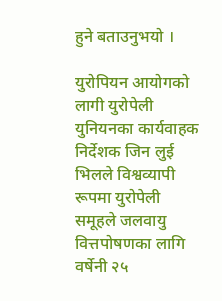हुने बताउनुभयो ।

युरोपियन आयोगको लागी युरोपेली युनियनका कार्यवाहक निर्देशक जिन लुई भिलले विश्वव्यापी रूपमा युरोपेली समूहले जलवायु वित्तपोषणका लागि वर्षेनी २५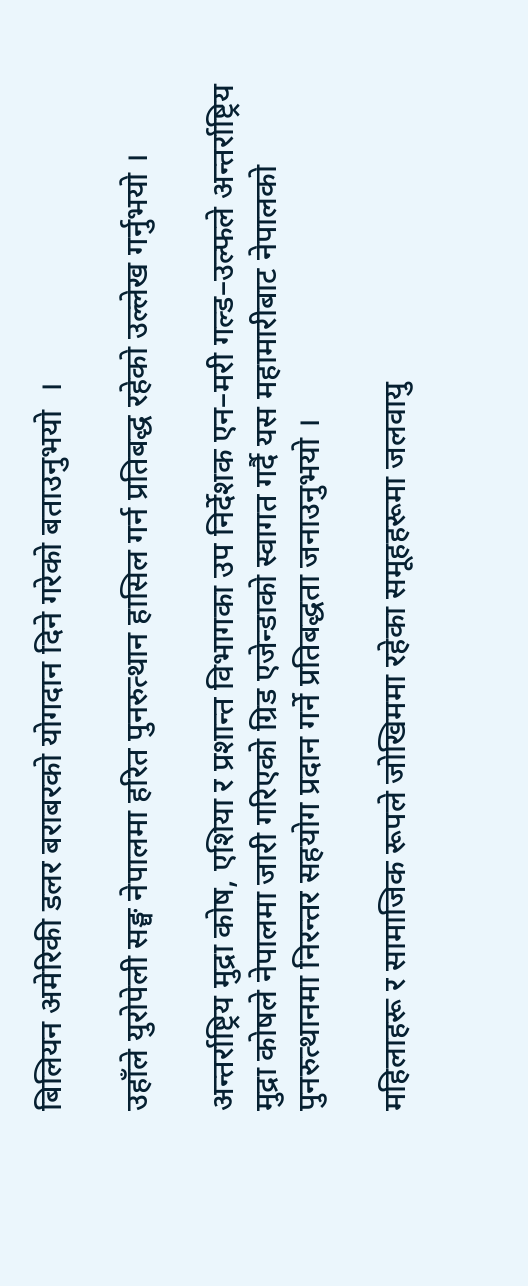बिलियन अमेरिकी डलर बराबरको योगदान दिने गरेको बताउनुभयो  ।

उहाँले युरोपेली सङ्घ नेपालमा हरित पुनरुत्थान हासिल गर्न प्रतिबद्ध रहेको उल्लेख गर्नुभयो ।

अन्तर्राष्ट्रिय मुद्रा कोष, एशिया र प्रशान्त विभागका उप निर्देशक एन–मरी गल्ड–उल्फले अन्तर्राष्ट्रिय मुद्रा कोषले नेपालमा जारी गरिएको ग्रिड एजेन्डाको स्वागत गर्दै यस महामारीबाट नेपालको पुनरुत्थानमा निरन्तर सहयोग प्रदान गर्ने प्रतिबद्धता जनाउनुभयो ।

महिलाहरू र सामाजिक रूपले जोखिममा रहेका समूहहरूमा जलवायु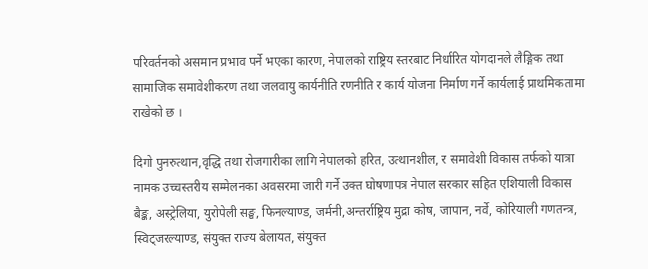परिवर्तनको असमान प्रभाव पर्ने भएका कारण, नेपालको राष्ट्रिय स्तरबाट निर्धारित योगदानले लैङ्गिक तथा सामाजिक समावेशीकरण तथा जलवायु कार्यनीति रणनीति र कार्य योजना निर्माण गर्ने कार्यलाई प्राथमिकतामा राखेको छ ।

दिगो पुनरुत्थान,वृद्धि तथा रोजगारीका लागि नेपालको हरित, उत्थानशील, र समावेशी विकास तर्फको यात्रा नामक उच्चस्तरीय सम्मेलनका अवसरमा जारी गर्ने उक्त घोषणापत्र नेपाल सरकार सहित एशियाली विकास बैङ्क, अस्ट्रेलिया, युरोपेली सङ्घ, फिनल्याण्ड, जर्मनी,अन्तर्राष्ट्रिय मुद्रा कोष, जापान, नर्वे, कोरियाली गणतन्त्र, स्विट्जरल्याण्ड, संयुक्त राज्य बेलायत, संयुक्त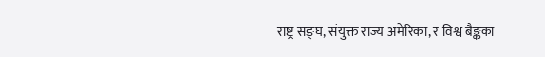राष्ट्र सङ्घ, संयुक्त राज्य अमेरिका, र विश्व बैङ्कका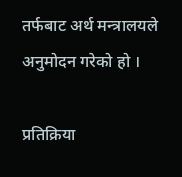तर्फबाट अर्थ मन्त्रालयले अनुमोदन गरेको हो ।

प्रतिक्रिया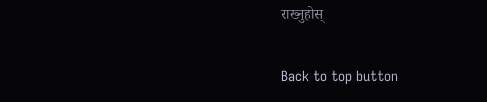राख्नुहोस्

Back to top button